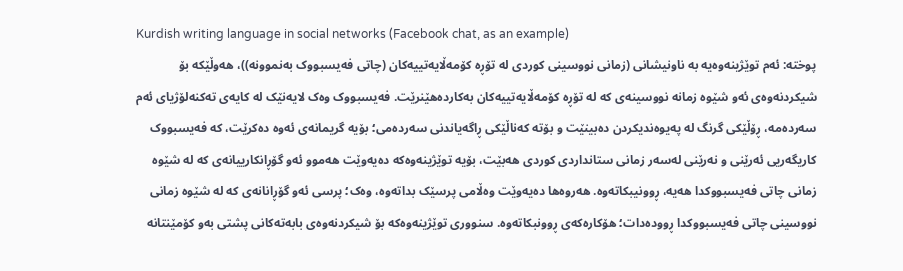Kurdish writing language in social networks (Facebook chat, as an example)
پوختە: ئەم توێژینەوەیە بە ناونیشانی (زمانی نووسینی کوردی لە تۆڕە کۆمەڵایەتییەکان (چاتی فەیسبووک بەنموونە))، هەوڵێکە بۆ شیکردنەوەی ئەو شێوە زمانە نووسینەی کە لە تۆڕە کۆمەڵایەتییەکان بەکاردەهێنرێت. فەیسبووک وەک لایەنێک لە کایەی تەکنەلۆژیای ئەم سەردەمە، ڕۆڵێکی گرنگ لە پەیوەندیکردن دەبینێت و بۆتە کەناڵێکی ڕاگەیاندنی سەردەمی؛ بۆیە گریمانەی ئەوە دەکرێت، کە فەیسبووک کاریگەریی ئەرێنی و نەرێنی لەسەر زمانی ستانداردی کوردی هەبێت، بۆیە توێژینەوەکە دەیەوێت هەموو ئەو گۆڕانکارییانەی کە لە شێوە زمانی چاتی فەیسبووکدا هەیە، ڕوونیبکاتەوە. هەروەها دەیەوێت وەڵامی پرسێک بداتەوە، وەک؛ پرسی ئەو گۆڕانانەی کە لە شێوە زمانی نووسینی چاتی فەیسبووکدا ڕوودەدات؛ هۆکارەکەی ڕوونبکاتەوە. سنووری توێژینەوەکە بۆ شیکردنەوەی بابەتەکانی پشتی بەو کۆمێنتانە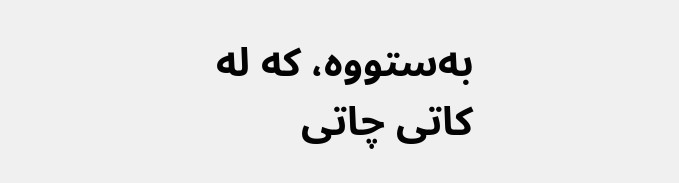بەستووە، کە لە کاتی چاتی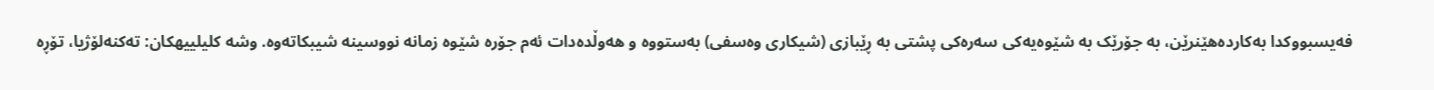فەیسبووکدا بەکاردەهێنرێن، بە جۆرێک بە شێوەیەکی سەرەکی پشتی بە ڕێبازی (شیکاری وەسفی) بەستووە و هەوڵدەدات ئەم جۆرە شێوە زمانە نووسینە شیبکاتەوە. وشه کلیلییهکان: تەکنەلۆژیا، تۆڕە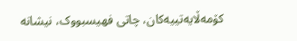کۆمەڵایەتییەکان، چاتی فهیسبووک، نیشانە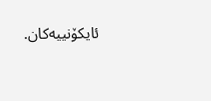ئایکۆنییەکان.